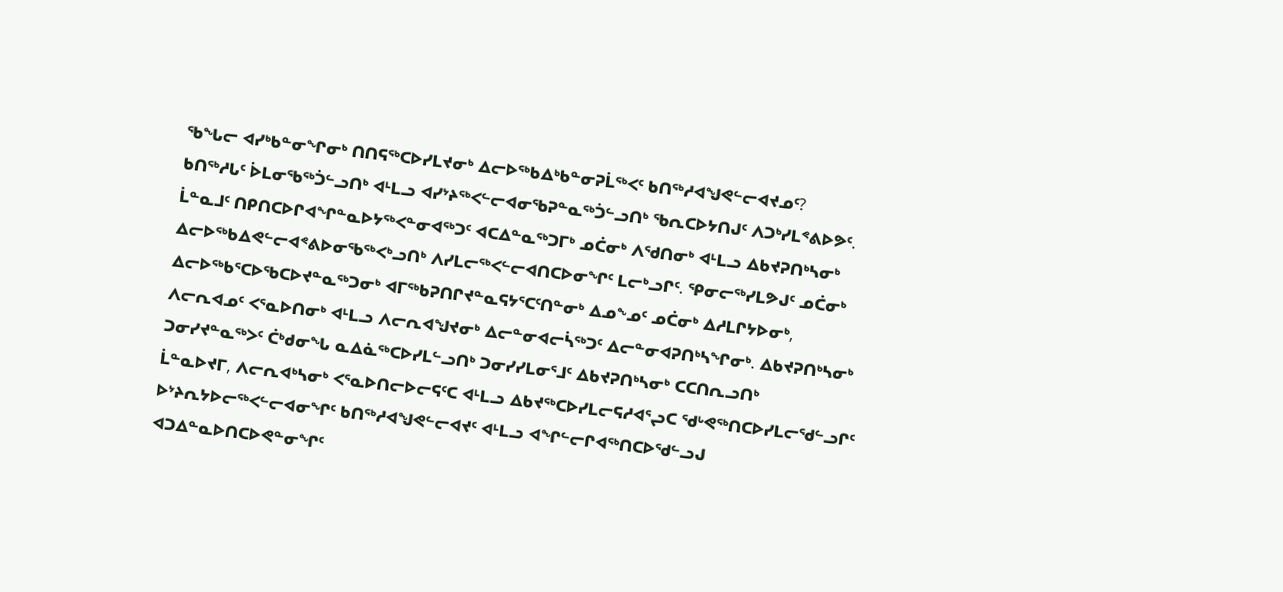ᖃᖓᓕ ᐊᓯᒃᑲᓐᓂᖏᓂᒃ ᑎᑎᕋᖅᑕᐅᓯᒪᔪᓂᒃ ᐃᓕᐅᖅᑲᐃᒃᑲᓐᓂᕈᒫᖅᐸᑦ ᑲᑎᖅᓱᐊᖑᕙᓪᓕᐊᔪᓄᑦ?
ᑲᑎᖅᓱᒐᑦ ᐆᒪᓂᖃᖅᑑᓪᓗᑎᒃ ᐊᒻᒪᓗ ᐊᓯᔾᔨᖅᐸᓪᓕᐊᓂᖃᕈᓐᓇᖅᑑᓪᓗᑎᒃ ᖃᕆᑕᐅᔭᑎᒍᑦ ᐱᑐᒃᓯᒪᕝᕕᐅᕗᑦ. ᒫᓐᓇᒧᑦ ᑎᑭᑎᑕᐅᒋᐊᖏᓐᓇᐅᔭᖅᐸᓐᓂᐊᖅᑐᑦ ᐊᑕᐃᓐᓇᖅᑐᒥᒃ ᓄᑖᓂᒃ ᐱᖁᑎᓂᒃ ᐊᒻᒪᓗ ᐃᑲᔪᕈᑎᒃᓴᓂᒃ ᐃᓕᐅᖅᑲᐃᕙᓪᓕᐊᕝᕕᐅᓂᖃᖅᐸᒃᓗᑎᒃ ᐱᓯᒪᓕᖅᐸᓪᓕᐊᑎᑕᐅᓂᖏᑦ ᒪᓕᒃᓗᒋᑦ. ᕿᓂᓕᖅᓯᒪᕗᒍᑦ ᓄᑖᓂᒃ ᐃᓕᐅᖅᑲᕐᑕᐅᖃᑕᐅᔪᓐᓇᖅᑐᓂᒃ ᐊᒥᖅᑲᕈᑎᒋᔪᓐᓇᕋᔭᕐᑕᑦᑎᓐᓂᒃ ᐃᓄᖕᓄᑦ ᓄᑖᓂᒃ ᐃᓱᒪᒋᔭᐅᓂᒃ, ᐱᓕᕆᐊᓄᑦ ᐸᕐᓇᐅᑎᓂᒃ ᐊᒻᒪᓗ ᐱᓕᕆᐊᖑᔪᓂᒃ ᐃᓕᓐᓂᐊᓕᓵᖅᑐᑦ ᐃᓕᓐᓂᐊᕈᑎᒃᓴᖏᓂᒃ. ᐃᑲᔪᕈᑎᒃᓴᓂᒃ ᑐᓂᓯᔪᓐᓇᖅᐳᑦ ᑖᒃᑯᓂᖓ ᓇᐃᓈᖅᑕᐅᓯᒪᓪᓗᑎᒃ ᑐᓂᓯᓯᒪᓂᕐᒧᑦ ᐃᑲᔪᕈᑎᒃᓴᓂᒃ ᑕᑕᑎᕆᓗᑎᒃ
ᒫᓐᓇᐅᔪᒥ, ᐱᓕᕆᐊᒃᓴᓂᒃ ᐸᕐᓇᐅᑎᓕᐅᓕᕋᑦᑕ ᐊᒻᒪᓗ ᐃᑲᔪᖅᑕᐅᓯᒪᓕᕋᓱᐊᕐᖢᑕ ᖁᒡᕙᖅᑎᑕᐅᓯᒪᓕᖁᓪᓗᒋᑦ ᐅᔾᔨᕆᔭᐅᓕᖅᐸᓪᓕᐊᓂᖏᑦ ᑲᑎᖅᓱᐊᖑᕙᓪᓕᐊᔪᑦ ᐊᒻᒪᓗ ᐊᖏᓪᓕᒋᐊᖅᑎᑕᐅᖁᓪᓗᒍ ᐊᑐᐃᓐᓇᐅᑎᑕᐅᕙᓐᓂᖏᑦ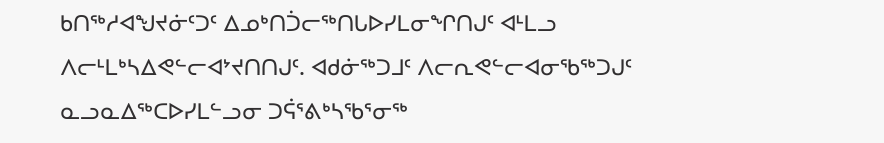ᑲᑎᖅᓱᐊᖑᔪᓃᑦᑐᑦ ᐃᓄᒃᑎᑑᓕᖅᑎᒐᐅᓯᒪᓂᖏᑎᒍᑦ ᐊᒻᒪᓗ ᐱᓕᒻᒪᒃᓴᐃᕙᓪᓕᐊᔾᔪᑎᑎᒍᑦ. ᐊᑯᓃᖅᑐᒧᑦ ᐱᓕᕆᕙᓪᓕᐊᓂᖃᖅᑐᒍᑦ ᓇᓗᓇᐃᖅᑕᐅᓯᒪᓪᓗᓂ ᑐᕌᕐᕕᒃᓴᖃᕐᓂᖅ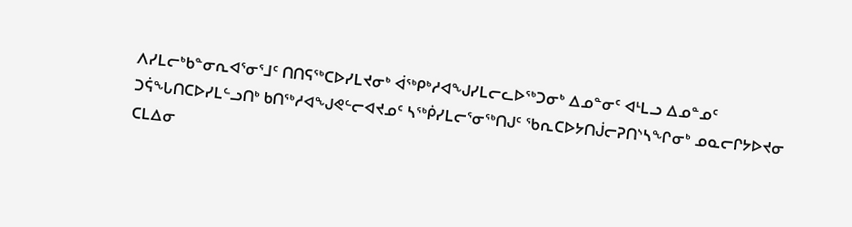ᐱᓯᒪᓕᒃᑲᓐᓂᕆᐊᕐᓂᕐᒧᑦ ᑎᑎᕋᖅᑕᐅᓯᒪᔪᓂᒃ ᐋᖅᑭᒃᓱᐊᖑᓯᒪᓕᓚᐅᖅᑐᓂᒃ ᐃᓄᓐᓂᑦ ᐊᒻᒪᓗ ᐃᓄᓐᓄᑦ ᑐᕌᖓᑎᑕᐅᓯᒪᓪᓗᑎᒃ ᑲᑎᖅᓱᐊᖑᕙᓪᓕᐊᔪᓄᑦ ᓴᖅᑮᓯᒪᓕᕐᓂᖅᑎᒍᑦ ᖃᕆᑕᐅᔭᑎᒎᓕᕈᑎᔅᓴᖏᓂᒃ ᓄᓇᓕᒋᔭᐅᔪᓂ ᑕᒪᐃᓂ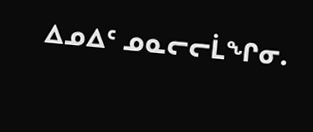ᐃᓄᐃᑦ ᓄᓇᓕᓕᒫᖏᓂ.